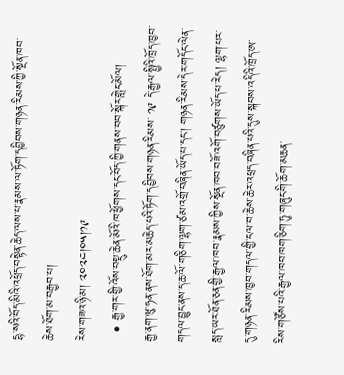དྷ་སའི་བོད་མིའི་འཕྲོད་བསྟེན་ཆེད་ལས་པ་རྣམས་ལ་ཏོག་དབྱིབས་གཉན་རིམས་ཀྱི་སྔོན་ཁབ་ཆེས་ཐོག་མ་བརྒྱབ་པ།
རེས་གཟའ་ཉི་མ། ༢༠༢༤།༠༥།༡༩
  • རྒྱ་གར་གྱི་འོས་བསྡུ་ཆེན་མོའི་ཁ་ཕྱོགས་དང་བོད་ཀྱི་གནས་བབ་སྐོར་གླེང་མོལ།
རྒྱ་ནག་ཝུ་ཧན་ནས་ཐོག་མར་མཆེད་པའི་ཏོག་དབྱིབས་གཉན་རིམས་ ༡༩ དེ་རྒྱལ་སྤྱིའི་ཁྲོད་ཁྱབ་གདལ་བྱུང་ནས་ད་ཆ་ལོ་གཅིག་ལྷག་ཙམ་འགྲོ་བཞིན་ཡོད་པ་དང་། གཉན་རིམས་དེར་གདོང་ལེན་སླད་ཡར་ཐོན་ཅན་གྱི་རྒྱལ་ཁབ་རྣམས་ཀྱིས་སྔོན་ཁབ་བཟོ་འགོ་བཙུགས་ཡོད་པ་རེད། ལྷག་པར་དུ་གཉན་རིམས་ཁྱབ་གདལ་གྱི་ངལ་བ་ཆེས་ཆེར་འཕྲད་བཞིན་པའི་དུས་སྐབས་འདིའི་ཁྲོད་ཨ་རིས་གཙོས་པའི་རྒྱལ་ཁབ་ཁག་ཅིག་ཏུ་གཞུང་གི་ཆོག་མཆན་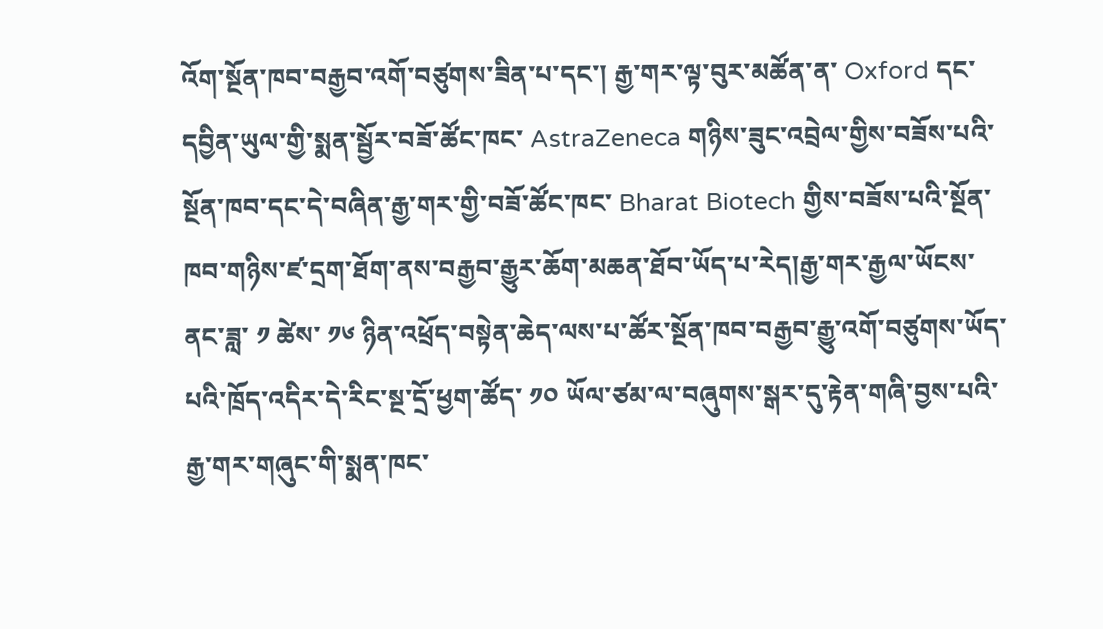འོག་སྔོན་ཁབ་བརྒྱབ་འགོ་བཙུགས་ཟིན་པ་དང་། རྒྱ་གར་ལྟ་བུར་མཚོན་ན་ Oxford དང་དབྱིན་ཡུལ་གྱི་སྨན་སྦྱོར་བཟོ་ཚོང་ཁང་ AstraZeneca གཉིས་ཟུང་འབྲེལ་གྱིས་བཟོས་པའི་སྔོན་ཁབ་དང་དེ་བཞིན་རྒྱ་གར་གྱི་བཟོ་ཚོང་ཁང་ Bharat Biotech གྱིས་བཟོས་པའི་སྔོན་ཁབ་གཉིས་ཛ་དྲག་ཐོག་ནས་བརྒྱབ་རྒྱུར་ཆོག་མཆན་ཐོབ་ཡོད་པ་རེད།རྒྱ་གར་རྒྱལ་ཡོངས་ནང་ཟླ་ ༡ ཚེས་ ༡༦ ཉིན་འཕྲོད་བསྟེན་ཆེད་ལས་པ་ཚོར་སྔོན་ཁབ་བརྒྱབ་རྒྱུ་འགོ་བཙུགས་ཡོད་པའི་ཁྲོད་འདིར་དེ་རིང་སྔ་དྲོ་ཕྱག་ཚོད་ ༡༠ ཡོལ་ཙམ་ལ་བཞུགས་སྒར་དུ་རྟེན་གཞི་བྱས་པའི་རྒྱ་གར་གཞུང་གི་སྨན་ཁང་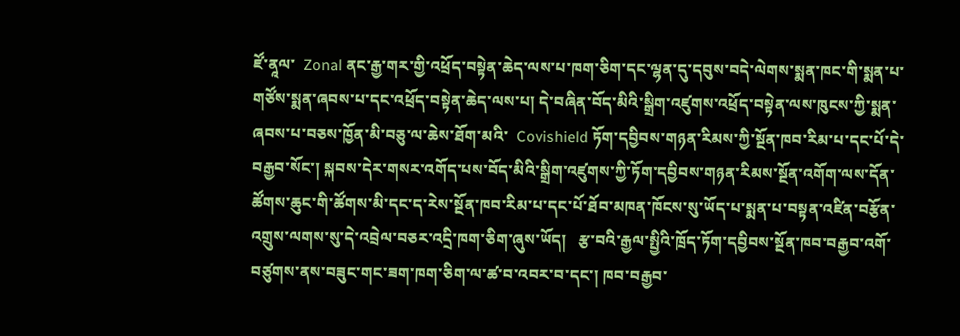ཛོ་ནཱལ་  Zonal ནང་རྒྱ་གར་གྱི་འཕྲོད་བསྟེན་ཆེད་ལས་པ་ཁག་ཅིག་དང་ལྷན་དུ་དབུས་བདེ་ལེགས་སྨན་ཁང་གི་སྨན་པ་གཙོས་སྨན་ཞབས་པ་དང་འཕྲོད་བསྟེན་ཆེད་ལས་པ། དེ་བཞིན་བོད་མིའི་སྒྲིག་འཛུགས་འཕྲོད་བསྟེན་ལས་ཁུངས་ཀྱི་སྨན་ཞབས་པ་བཅས་ཁྱོན་མི་བཅུ་ལ་ཆེས་ཐོག་མའི་  Covishield ཏོག་དབྱིབས་གཉན་རིམས་ཀྱི་སྔོན་ཁབ་རིམ་པ་དང་པོ་དེ་བརྒྱབ་སོང་། སྐབས་དེར་གསར་འགོད་པས་བོད་མིའི་སྒྲིག་འཛུགས་ཀྱི་ཏོག་དབྱིབས་གཉན་རིམས་སྔོན་འགོག་ལས་དོན་ཚོགས་ཆུང་གི་ཚོགས་མི་དང་ད་རེས་སྔོན་ཁབ་རིམ་པ་དང་པོ་ཐོབ་མཁན་ཁོངས་སུ་ཡོད་པ་སྨན་པ་བསྟན་འཛིན་བརྩོན་འགྲུས་ལགས་སུ་དེ་འབྲེལ་བཅར་འདྲི་ཁག་ཅིག་ཞུས་ཡོད།   རྩ་བའི་རྒྱལ་སྤྱིའི་ཁྲོད་ཏོག་དབྱིབས་སྔོན་ཁབ་བརྒྱབ་འགོ་བཙུགས་ནས་བཟུང་གང་ཟག་ཁག་ཅིག་ལ་ཚ་བ་འབར་བ་དང་། ཁབ་བརྒྱབ་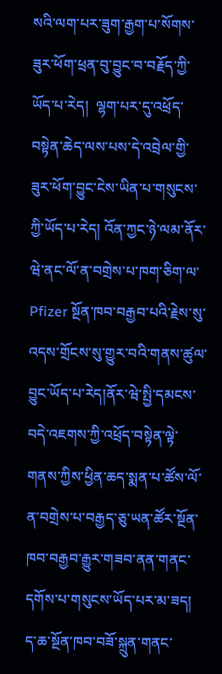སའི་ལག་པར་ཟུག་རྒྱག་པ་སོགས་ཟུར་ཕོག་ཕྲན་བུ་བྱུང་བ་བརྗོད་ཀྱི་ཡོད་པ་རེད།  ལྷག་པར་དུ་འཕྲོད་བསྟེན་ཆེད་ལས་པས་དེ་འབྲེལ་གྱི་ཟུར་ཕོག་བྱུང་ངེས་ཡིན་པ་གསུངས་ཀྱི་ཡོད་པ་རེད། འོན་ཀྱང་ཉེ་ལམ་ནོར་ཝེ་ནང་ལོ་ན་བགྲེས་པ་ཁག་ཅིག་ལ་ Pfizer སྔོན་ཁབ་བརྒྱབ་པའི་རྗེས་སུ་འདས་གྲོངས་སུ་གྱུར་བའི་གནས་ཚུལ་བྱུང་ཡོད་པ་རེད།ནོར་ཝེ་སྤྱི་དམངས་བདེ་འཇགས་ཀྱི་འཕྲོད་བསྟེན་ལྟེ་གནས་ཀྱིས་ཕྱིན་ཆད་སྨན་པ་ཚོས་ལོ་ན་བགྲེས་པ་བརྒྱད་ཅུ་ཡན་ཚོར་སྔོན་ཁབ་བརྒྱབ་རྒྱུར་གཟབ་ནན་གནང་དགོས་པ་གསུངས་ཡོད་པར་མ་ཟད། ད་ཆ་སྔོན་ཁབ་བཟོ་སྐྲུན་གནང་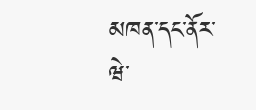མཁན་དང་ནོར་ཝེ་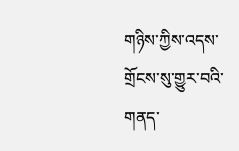གཉིས་ཀྱིས་འདས་གྲོངས་སུ་གྱུར་བའི་གནད་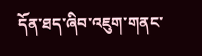དོན་ཐད་ཞིབ་འཇུག་གནང་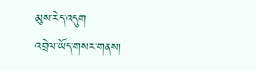མུས་རེད་འདུག
འབྲེལ་ཡོད་གསར་གནས།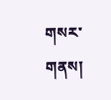གསར་གནས།